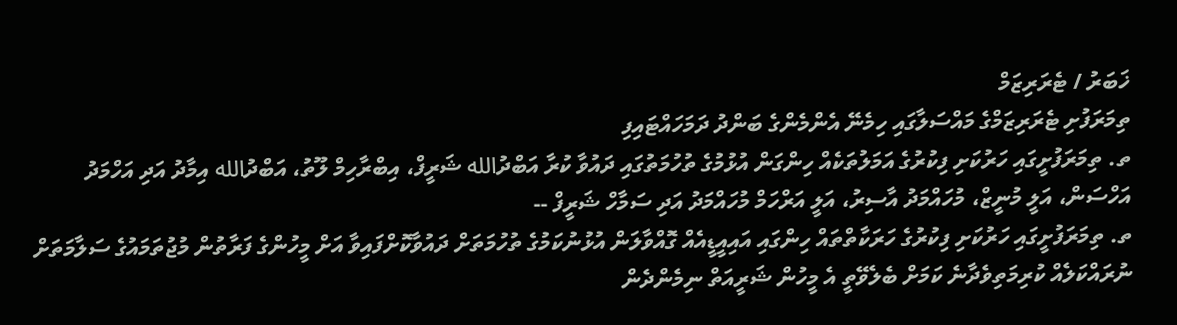ޚަބަރު / ޓެރަރިޒަމް
ތިމަރަފުށި ޓެރަރިޒަމްގެ މައްސަލާގައި ހިމެނޭ އެންމެންގެ ބަންދު ދަމަހައްޓައިފި
ތ. ތިމަރަފުށީގައި ހަރުކަށި ފިކުރުގެ އަމަލުތަކެއް ހިންގަން އުޅުމުގެ ތުހުމަތުގައި ދައުވާ ކުރާ އަބްދުالله ޝަރީފް، އިބްރާހިމް ލޫތު، އަބްދުالله އިމާދު އަދި އަހްމަދު އަހްސަން، އަލީ މުނީޒް، މުހައްމަދު އާސިރު، އަލީ އަރްހަމް މުހައްމަދު އަދި ސަމާހް ޝަރީފް --
ތ. ތިމަރަފުށީގައި ހަރުކަށި ފިކުރުގެ ހަރަކާތްތައް ހިންގައި އައިއީޑީއެއް ގޮއްވާލަން އުޅުނުކަމުގެ ތުހުމަތަށް ދައުވާކޮށްފައިވާ އަށް މީހުންގެ ފަރާތުން މުޖުތަމައުގެ ސަލާމަތަށް ނުރައްކަލެއް ކުރިމަތިވެދާނެ ކަމަށް ބެލެވޭތީ އެ މީހުން ޝަރީއަތް ނިމެންދެން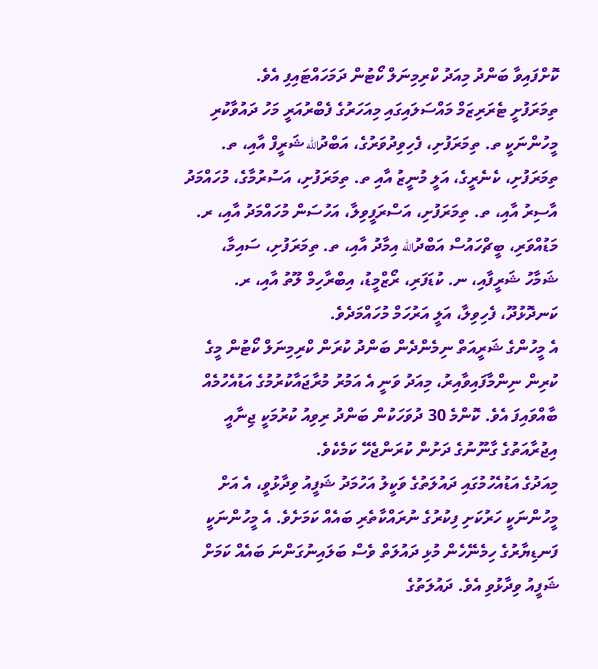ކޮށްފައިވާ ބަންދު މިއަދު ކްރިމިނަލް ކޯޓުން ދަމަހައްޓައިފި އެވެ.
ތިމަރަފުށީ ޓެރަރިޒަމް މައްސަލައިގައި މިއަހަރުގެ ފެބްރުއަރީ މަހު ދައުވާކުރި މީހުންނަކީ ތ. ތިމަރަފުށި، ފެހިވިދުވަރުގެ، އަބްދުالله ޝަރީފް އާއި، ތ. ތިމަރަފުށި، ކެނެރީގެ، އަލީ މުނީޒު އާއި ތ. ތިމަރަފުށި، އަސުރުމާގެ، މުހައްމަދު އާސިރު އާއި، ތ. ތިމަރަފުށި، އަސްރަފީވިލާ، އަހުސަން މުހައްމަދު އާއި، ރ. މަޑުއްވަރި، ބީޗްހައުސް އަބްދުالله އިމާދު އާއި، ތ. ތިމަރަފުށި، ސައިމާ، ޝަމާހު ޝަރީފާއި، ނ. ކުޑަފަރި، ރޯޒްމީޑު، އިބްރާހިމް ލޫތު އާއި، ރ. ކަނދޮޅުދޫ، ފެހިވިލާ، އަލީ އަރުހަމް މުހައްމަދެވެ.
އެ މީހުންގެ ޝަރީއަތް ނިމެންދެން ބަންދު ކުރަން ކްރިމިނަލް ކޯޓުން މީގެ ކުރިން ނިންމާފައިވާއިރު، މިއަދު ވަނީ އެ އަމުރު މުރާޖައާކުރުމުގެ އަޑުއެހުމެއް ބާއްވައިފަ އެވެ. ކޮންމެ 30 ދުވަހަކުން ބަންދު ރިވިއު ކުރުމަކީ ޖިނާއީ އިޖުރާއަތުގެ ގާނޫނުގެ ދަށުން ކުރަންޖެހޭ ކަމެކެވެ.
މިއަދުގެ އަޑުއެހުމުގައި ދައުލަތުގެ ވަކީލު އަހުމަދު ޝަފީއު ވިދާޅުވީ، އެ އަށް މީހުންނަކީ ހަރުކަށި ފިކުރުގެ ނުރައްކާތެރި ބައެއް ކަމަށެވެ. އެ މީހުންނަކީ ފަނޑިޔާރުގެ ހިމެނޭހެން މުޅި ދައުލަތް ވެސް ބަލައިނުގަންނަ ބައެއް ކަމަށް ޝަފީއު ވިދާޅުވި އެވެ. ދައުލަތުގެ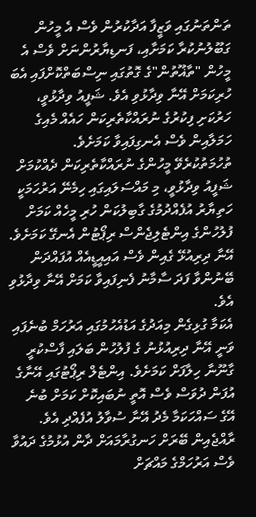ތަންތަނުގައި ވަޒީފާ އަދާކުރުން ވެސް އެ މީހުން ގަބޫލުނުކުރާ ކަމަށާއި، ފަނޑިޔާރުންނަށް ވެސް އެ މީހުން "ތާޣޫތުން"ގެ ގޮތުގައި ނިސްބަތްކޮށްފައި އެބަ ހުރިކަމަށް އޭނާ ވިދާޅުވި އެވެ. ޝަފީއު ވިދާޅުވީ، ހަރުކަށި ފިކުރުގެ ނުރައްކާތެރިކަން ހައެއް މެއިގެ ހަމަލާއިން ވެސް އެނގިފައިވާ ކަމަށެވެ.
ތުހުމަތުކުރެވޭ މީހުންގެ ނުރައްކާތެރިކަން ދެއްކުމަށް ޝަފީއު ވިދާޅުވީ، މި މައްސަލައިގައި ހިމެނޭ އަރުހަމަކީ ހަތިޔާރު އުފެއްދުމުގެ ގާބިލުކަން ހުރި މީހެއް ކަމަށް ފުލުހުންގެ އިންޓެލިޖެންސް ރިޕޯޓުން އެނގޭ ކަމަށެވެ. އޭނާ ދިރިއުޅޭ ގެއިން ވެސް އައިއީޑީއެއް އުފައްދަން ބޭނުންވާ ފަދަ ސާމާނު ފެނިފައިވާ ކަމަށް އޭނާ ވިދާޅުވި އެވެ.
އެކަމާ ގުޅިގެން މިއަދުގެ އަޑުއެހުމުގައި އަރުހަމް ބުނެފައި ވަނީ އޭނާ ދިރިއުޅުނު ގެ ފުލުހުން ބަލައި ފާސްކުރީ ގާނޫނާ ހިލާފަށް ކަމަށެވެ. އިންޓެލް ރިޕޯޓުގައި އޭނާގެ އުފަން ދުވަސް ވެސް އޮތީ ނުބައިކޮށް ކަމަށް ބުނެ އޭގެ ސައްހަކަމާ މެދު އޭނާ ސުވާލު އުފެއްދި އެވެ. ރާއްޖެއިން ބޭރަށް ހަނގުރާމައަށް ދާން އުޅުމުގެ ދައުވާ ވެސް އަރުހަމްގެ މައްޗަށް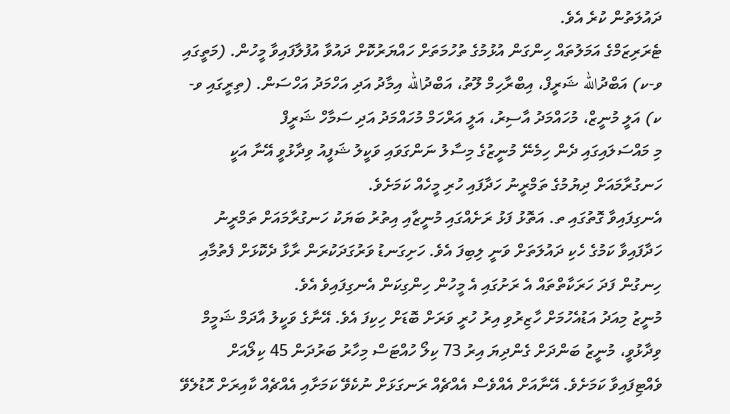ދައުލަތުން ކުރެ އެވެ.
ޓެރަރިޒަމްގެ އަމަލުތައް ހިންގަން އުޅުމުގެ ތުހުމަތަށް ހައްޔަރުކޮށް ދައުވާ އުފުލާފައިވާ މީހުން. (މަތީގައި ވ-ކ) އަބްދުالله ޝަރީފް، އިބްރާހިމް ލޫތު، އަބްދުالله އިމާދު އަދި އަހްމަދު އަހްސަން. (ތިރީގައި ވ-ކ) އަލީ މުނީޒް، މުހައްމަދު އާސިރު، އަލީ އަރްހަމް މުހައްމަދު އަދި ސަމާހް ޝަރީފް
މި މައްސަލައިގައި ދެން ހިމެނޭ މުނީޒުގެ މިސާލު ނަންގަވައި ވަކީލު ޝަފީއު ވިދާޅުވީ އޭނާ އަކީ ހަނގުރާމައަށް ދިޔުމުގެ ތަމްރީނު ހަދާފައި ހުރި މީހެއް ކަމަށެވެ.
އެނގިފައިވާ ގޮތުގައި ތ. އަތޮޅު ފަޅު ރަށެއްގައި މުނީޒާއި އިތުރު ބަޔަކު ހަނގުރާމައަށް ތަމްރީނު ހަދާފައިވާ ކަމުގެ ހެކި ދައުލަތަށް ވަނީ ލިބިފަ އެވެ. ހަށިގަނޑު ވަރުގަދަކުރަން ރާޅާ ދެކޮޅަށް ފެތުމާއި ހިނގުން ފަދަ ހަރަކާތްތައް އެ ރަށުގައި އެ މީހުން ހިންގިކަން އެނގިފައިވެ އެވެ.
މުނީޒު މިއަދު އަޑުއެހުމަށް ހާޒިރުވި އިރު ހުރީ ވަރަށް ބޮޑަށް ހިކިފަ އެވެ. އޭނާގެ ވަކީލު އާދަމް ޝަމީމް ވިދާޅުވީ، މުނީޒު ބަންދަށް ގެންދިޔަ އިރު 73 ކިލޯ ހުއްޓަސް މިހާރު ބަރުދަން 45 ކިލޯއަށް ވެއްޓިފައިވާ ކަމަށެވެ. އޭނާއަށް އެއްވެސް އެއްޗެއް ރަނގަޅަށް ނުކެވޭ ކަމަށާއި އެއްޗެއް ކާއިރަށް ހޮޑުލެވޭ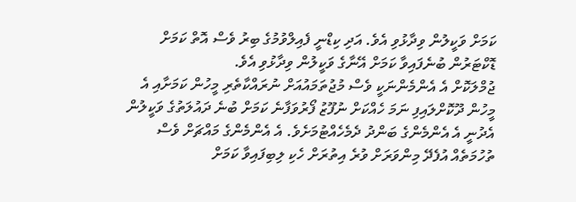ކަމަށް ވަކީލުން ވިދާޅުވި އެވެ. އަދި ކިޑްނީ ފެއިލްވުމުގެ ބިރު ވެސް އޮތް ކަމަށް ޑޮކްޓަރުން ބުނެފައިވާ ކަމަށް އޭނާގެ ވަކީލުން ވިދާޅުވި އެވެ.
ޖުމްލަކޮށް އެ އެންމެންނަކީ ވެސް މުޖުތަމައުއަށް ނުރައްކާތެރި މީހުން ކަމަށާއި އެ މީހުން ދޫކޮށްލައިފި ނަމަ ހެއްކަށް ނުފޫޒު ފޯރުވަފާނެ ކަމަށް ބުނެ ދައުލަތުގެ ވަކީލުން އެދުނީ އެ އެންމެންގެ ބަންދު ދެމެހެއްޓުމަށެވެ. އެ އެންމެންގެ މައްޗަށް ވެސް ތުހުމަތެއް އުފެދޭ މިންވަރަށް ވުރެ އިތުރަށް ހެކި ލިބިފައިވާ ކަމަށް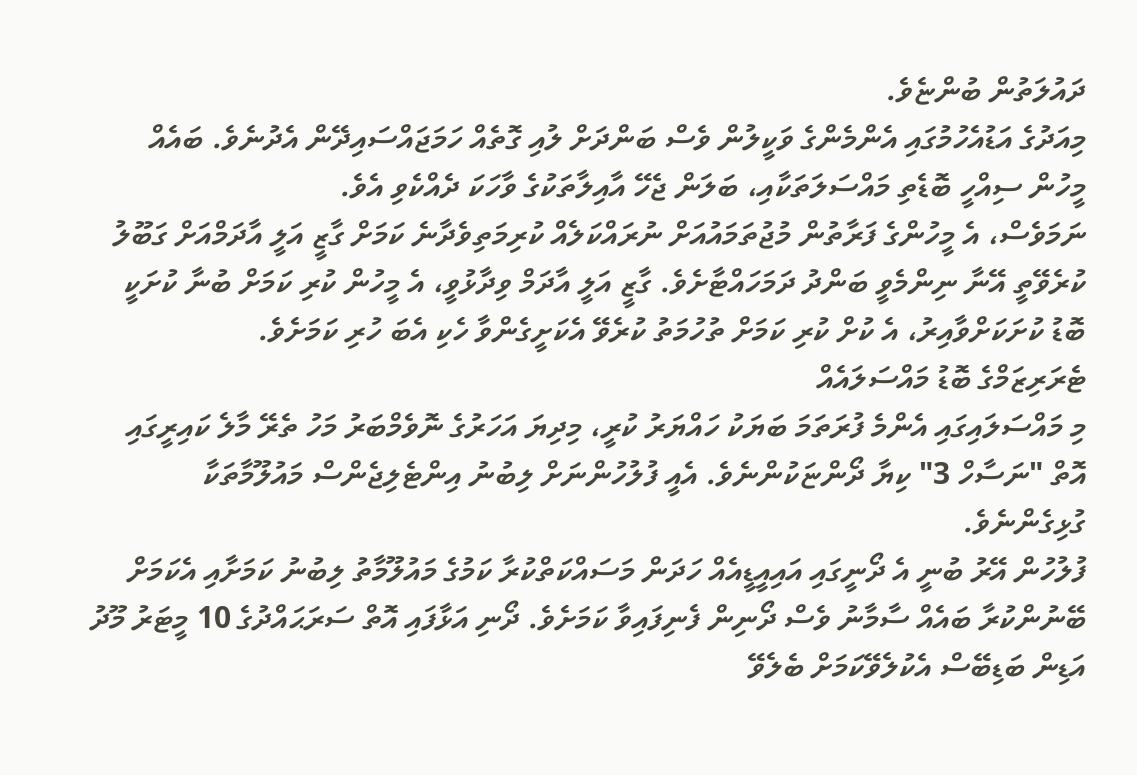ދައުލަތުން ބުންޏެވެ.
މިއަދުގެ އަޑުއެހުމުގައި އެންމެންގެ ވަކީލުން ވެސް ބަންދަށް ލުއި ގޮތެއް ހަމަޖައްސައިދޭން އެދުނެވެ. ބައެއް މީހުން ސިއްހީ ބޮޑެތި މައްސަލަތަކާއި، ބަލަން ޖެހޭ އާއިލާތަކުގެ ވާހަކަ ދެއްކެވި އެވެ.
ނަމަވެސް، އެ މީހުންގެ ފަރާތުން މުޖުތަމައުއަށް ނުރައްކަލެއް ކުރިމަތިވެދާނެ ކަމަށް ގާޒީ އަލީ އާދަމްއަށް ގަބޫލު ކުރެވޭތީ އޭނާ ނިންމެވީ ބަންދު ދަމަހައްޓާށެވެ. ގާޒީ އަލީ އާދަމް ވިދާޅުވީ، އެ މީހުން ކުރި ކަމަށް ބުނާ ކުށަކީ ބޮޑު ކުށަކަށްވާއިރު، އެ ކުށް ކުރި ކަމަށް ތުހުމަތު ކުރެވޭ އެކަށީގެންވާ ހެކި އެބަ ހުރި ކަމަށެވެ.
ޓެރަރިޒަމްގެ ބޮޑު މައްސަލައެއް
މި މައްސަލައިގައި އެންމެ ފުރަތަމަ ބަޔަކު ހައްޔަރު ކުރީ، މިދިޔަ އަހަރުގެ ނޮވެމްބަރު މަހު ތެރޭ މާލެ ކައިރީގައި އޮތް "ނަސާހް 3" ކިޔާ ދޯންޏަކުންނެވެ. އެއީ ފުލުހުންނަށް ލިބުނު އިންޓެލިޖެންސް މައުލޫމާތަކާ ގުޅިގެންނެވެ.
ފުލުހުން އޭރު ބުނީ އެ ދޯނީގައި އައިއީޑީއެއް ހަދަން މަސައްކަތްކުރާ ކަމުގެ މައުލޫމާތު ލިބުނު ކަމަށާއި އެކަމަށް ބޭނުންކުރާ ބައެއް ސާމާނު ވެސް ދޯނިން ފެނިފައިވާ ކަމަށެވެ. ދޯނި އަޅާފައި އޮތް ސަރަޙައްދުގެ 10 މީޓަރު މޫދު އަޑިން ބަޑިބޭސް އެކުލެވޭކަމަށް ބެލެވޭ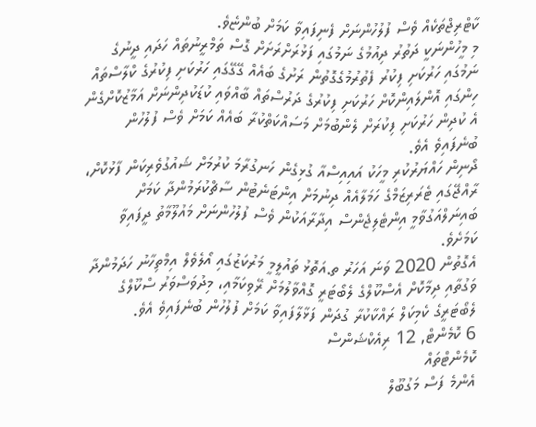ކާޓްރިޖްތަކެއް ވެސް ފުލުހުންނަށް ފެނިފައިވާ ކަމަށް ބުންޏެވެ.
މި މީހުންނަކީ ދަތުރު ދިއުމުގެ ނަމުގައި ފަޅުރަށްރަށަށް ގޮސް ތަމްރީނުތައް ހަދައި ދީނުގެ ނަމުގައި ހަރުކަށި ފިކުރު ފެތުރުމުގެގޮތުން ރަށުގެ ބައެއް ގޭގޭގައި ހަރުކަށި ފިކުރުގެ ކްލާސްތައް ހިންގައި އޮންލައިންކޮށް ހަރުކަށި ފިކުރުގެ ދަރުސްތައް ބާއްވައި ކުޑަކުދިންނަށް އަމާޒުކޮށްގެން އެ ކުދިން ހަރުކަށި ފިކުރަށް ލެންބުމަށް މަސައްކަތްކުރާ ބައެއް ކަމަށް ވެސް ފުލުހުން ބުނެފައިވެ އެވެ.
ދޯނިން ހައްޔަރުކުރި މީހަކު އައިއިސްއާ ގުޅިގެން ހަނގުރާމަ ކުރުމަށް ޝައުގުވެރިކަން ފާޅުކޮށް، ރާއްޖޭގައި ޓެރަރިޒަމްގެ ހަމަލާއެއް ދިނުމަށް އިންޓަނެޓުން ސާޗްކުރަމުންދާ ކަމަށް ބައިނަލްއަގުވާމީ އިންޓެލިޖެންސް އިދާރާއަކުން ވެސް ފުލުހުންނަށް މައުލޫމާތު ދީފައިވާ ކަމަށެވެ.
އެގޮތުން 2020 ވަނަ އަހަރު ތ.އަތޮޅު ތައުލީމީ މަރުކަޒުގައި އޯލެވެލް އިމްތިހާނު ހަދަމުންދާ ވަގުތާއި ދިމާކޮށް އެސްކޫލްގެ ލެބޯޓަރީ ގޮއްވާލުމަށް ރޭވިކަމާއި، މިދުވަސްވަރު ސްކޫލްގެ ލެބޯޓަރީގެ ކެމިކަލް ރައްކާކުރާ ގުދަން ފަޅާލާފައިވާ ކަމަށް ފުލުހުން ބުނެފައިވެ އެވެ.
6 ކޮމެންޓް, 12 ރިއެކްޝަންސް
ކޮމެންޓްތައް
އެންމެ ފަސް މަގުބޫލް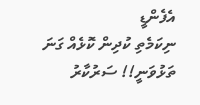އެފެންޑީ
ނިކަމެތި ކުދިން ކޮޅެއް ގަނަ ތަޅުވަނީ!! ސަރުކާރު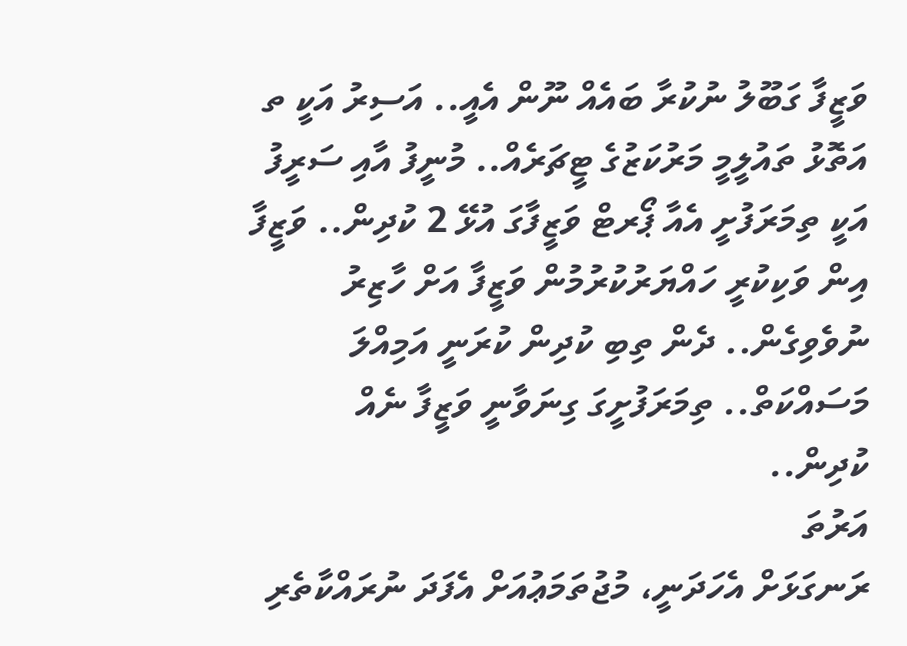ވަޒީފާ ގަބޫލު ނުކުރާ ބައެއް ނޫން އެއީ.. އަސިރު އަކީ ތ އަތޮޅު ތައުލީމީ މަރުކަޒުގެ ޓީޗަރެއް.. މުނީފު އާއި ސަރީފު އަކީ ތިމަރަފުށީ އެއާ ޕޯރޓް ވަޒީފާގަ އުޅޭ 2 ކުދިން.. ވަޒީފާ އިން ވަކިކުރީ ހައްޔަރުކުރުމުން ވަޒީފާ އަށް ހާޒިރު ނުވެވިގެން.. ދެން ތިބި ކުދިން ކުރަނީ އަމިއްލަ މަސައްކަތް.. ތިމަރަފުށީގަ ގިނަވާނީ ވަޒީފާ ނެއް ކުދިން..
އަރުތަ
ރަނގަޅަށް އެހަދަނީ، މުޖުތަމަޢުއަށް އެފަދަ ނުރައްކާތެރި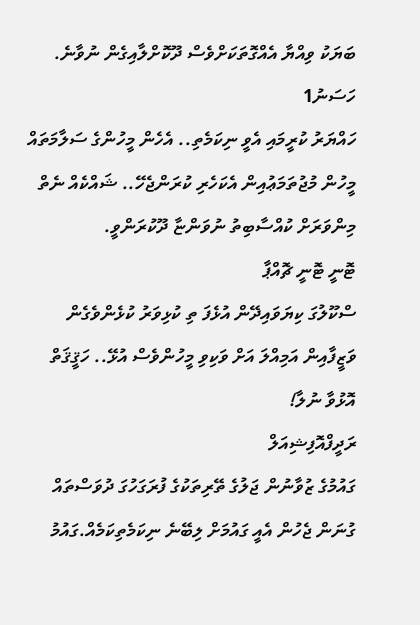ބަޔަކު ވިއްޔާ އެއްގޮތަކަށްވެސް ދޫކޮށްލާއިގެން ނުވާނެ.
ހަސަނު1
ހައްޔަރު ކުރީމައި އެވީ ނިކަމެތި.. އެހެން މީހުންގެ ސަލާމަތައް މީހުން މުޖުތަމަޢުއިން އެކަހެރި ކުރަންޖެހޭ.. ޝައްކެއް ނެތް މިންވަރަށް ކުއްސާބިތު ނުވަންޏާ ދޫކުރަންވީ.
ޓޮނީ ޓޮނީ ޗޮއްޕާ
ސްކޫލުގަ ކިޔަވައިދޭން އުޅެފަ ތި ކުޅިވަރު ކުޅެންވެގެން ވަޒީފާއިން އަމިއްލަ އަށް ވަކިވި މީހުންވެސް އުޅޭ.. ހަޤީޤަތް އޮޅުވާ ނުލާ!
ރަދީފްއޮފިޝިއަލް
ގައުމުގެ ޒުވާނުން ޖަލުގެ ތޭރިތަކުގެ ފުރަގަހުގަ ދުވަސްތައް ގުނަން ޖެހުން އެއީ ގައުމަށް ލިބޭނެ ނިކަމެތިކަމެއް.ގައުމު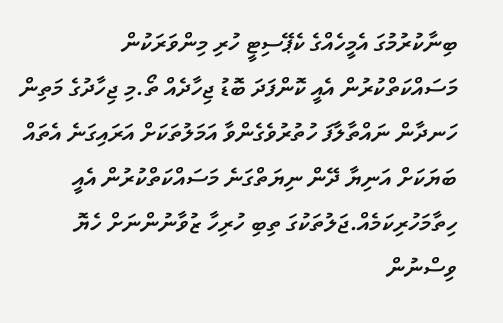ބިނާކުރުމުގަ އެމީހެއްގެ ކެޕޭސިޓީ ހުރި މިންވަރަކުން މަސައްކަތްކުރުން އެއީ ކޮންފަދަ ބޮޑު ޖިހާދެއް ތޯ.މި ޖިހާދުގެ މަތިން ހަނދާން ނައްތާލާފަ ހުތުރުވެގެންވާ އަމަލުތަކަށް އަރައިގަނެ އެތައް ބަޔަކަށް އަނިޔާ ދޭން ނިޔަތްގަނެ މަސައްކަތްކުރުން އެއީ ހިތާމަހުރިކަމެއް.ޖަލުތަކުގަ ތިބި ހުރިހާ ޒުވާނުންނަށް ހެޔޮ ވިސްނުން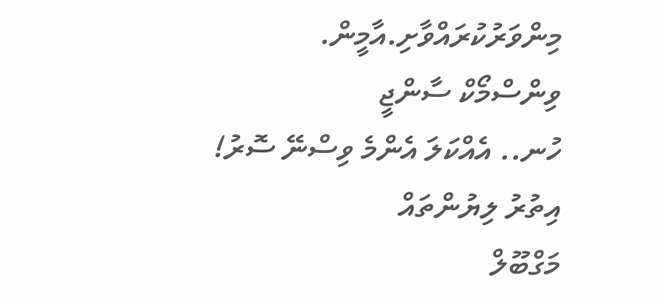މިންވަރުކުރައްވާށި.އާމީން.
ވިންސްމޯކް ސާންޖީ
ހުނ.. އެއްކަލަ އެންމެ ވިސްނޭ ސޮރު!
އިތުރު ލިޔުންތައް
މަގްބޫލް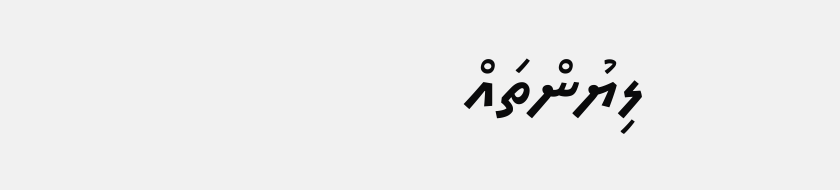ލިޔުންތައް